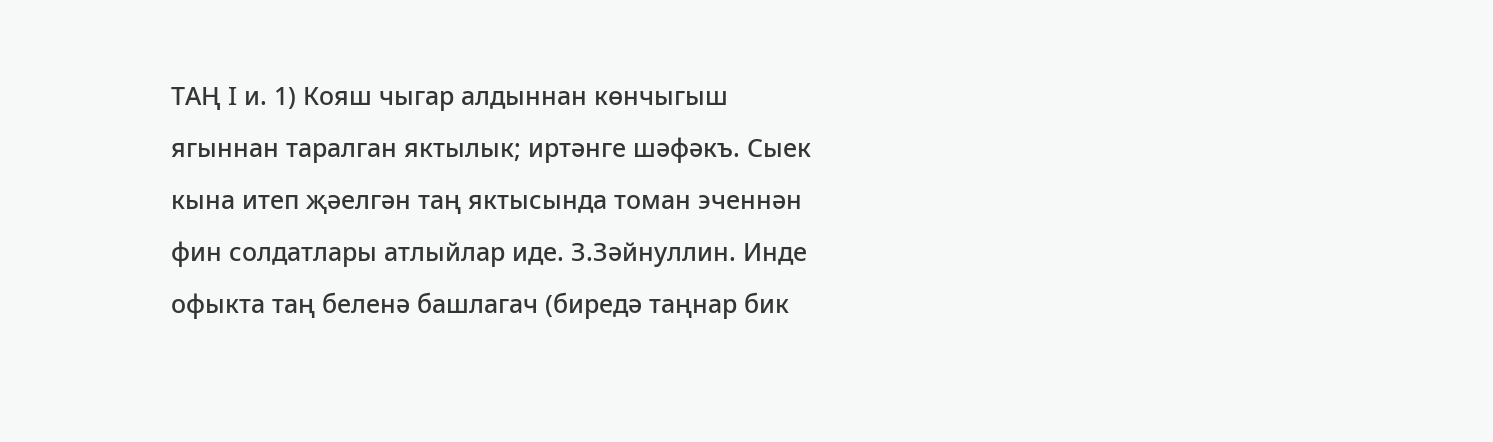ТАҢ I и. 1) Кояш чыгар алдыннан көнчыгыш ягыннан таралган яктылык; иртәнге шәфәкъ. Сыек кына итеп җәелгән таң яктысында томан эченнән фин солдатлары атлыйлар иде. З.Зәйнуллин. Инде офыкта таң беленә башлагач (биредә таңнар бик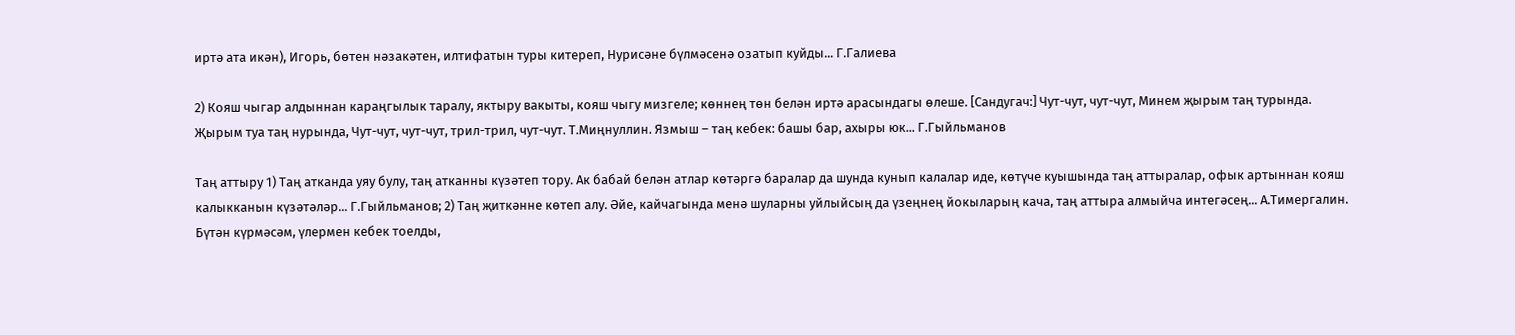иртә ата икән), Игорь, бөтен нәзакәтен, илтифатын туры китереп, Нурисәне бүлмәсенә озатып куйды... Г.Галиева

2) Кояш чыгар алдыннан караңгылык таралу, яктыру вакыты, кояш чыгу мизгеле; көннең төн белән иртә арасындагы өлеше. [Сандугач:] Чут-чут, чут-чут, Минем җырым таң турында. Җырым туа таң нурында, Чут-чут, чут-чут, трил-трил, чут-чут. Т.Миңнуллин. Язмыш – таң кебек: башы бар, ахыры юк... Г.Гыйльманов

Таң аттыру 1) Таң атканда уяу булу, таң атканны күзәтеп тору. Ак бабай белән атлар көтәргә баралар да шунда кунып калалар иде, көтүче куышында таң аттыралар, офык артыннан кояш калыкканын күзәтәләр... Г.Гыйльманов; 2) Таң җиткәнне көтеп алу. Әйе, кайчагында менә шуларны уйлыйсың да үзеңнең йокыларың кача, таң аттыра алмыйча интегәсең... А.Тимергалин. Бүтән күрмәсәм, үлермен кебек тоелды,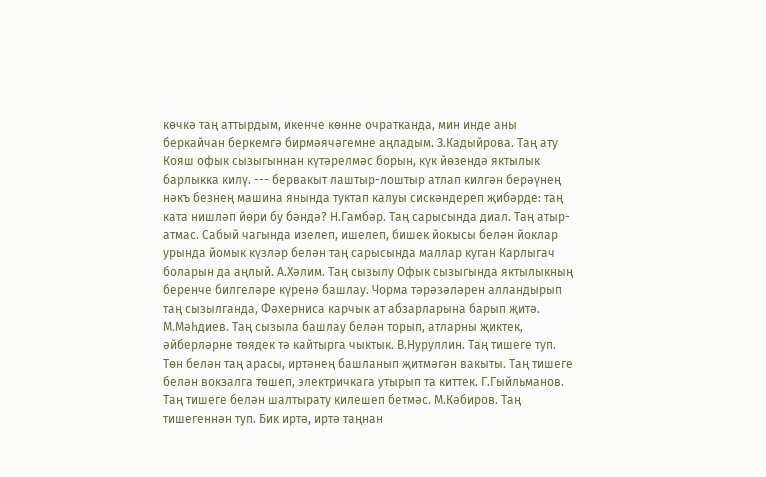көчкә таң аттырдым, икенче көнне очратканда, мин инде аны беркайчан беркемгә бирмәячәгемне аңладым. З.Кадыйрова. Таң ату Кояш офык сызыгыннан күтәрелмәс борын, күк йөзендә яктылык барлыкка килү. --- бервакыт лаштыр-лоштыр атлап килгән берәүнең нәкъ безнең машина янында туктап калуы сискәндереп җибәрде: таң ката нишләп йөри бу бәндә? Н.Гамбәр. Таң сарысында диал. Таң атыр-атмас. Сабый чагында изелеп, ишелеп, бишек йокысы белән йоклар урында йомык күзләр белән таң сарысында маллар куган Карлыгач боларын да аңлый. А.Хәлим. Таң сызылу Офык сызыгында яктылыкның беренче билгеләре күренә башлау. Чорма тәрәзәләрен алландырып таң сызылганда, Фәхерниса карчык ат абзарларына барып җитә. М.Мәһдиев. Таң сызыла башлау белән торып, атларны җиктек, әйберләрне төядек тә кайтырга чыктык. В.Нуруллин. Таң тишеге туп. Төн белән таң арасы, иртәнең башланып җитмәгән вакыты. Таң тишеге белән вокзалга төшеп, электричкага утырып та киттек. Г.Гыйльманов. Таң тишеге белән шалтырату килешеп бетмәс. М.Кәбиров. Таң тишегеннән туп. Бик иртә, иртә таңнан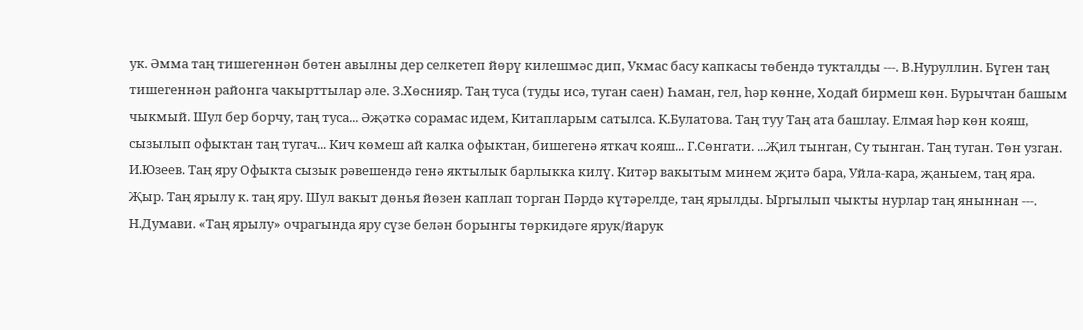ук. Әмма таң тишегеннән бөтен авылны дер селкетеп йөрү килешмәс дип, Укмас басу капкасы төбендә тукталды ---. В.Нуруллин. Бүген таң тишегеннән районга чакырттылар әле. З.Хөснияр. Таң туса (туды исә, туган саен) Һаман, гел, һәр көнне, Ходай бирмеш көн. Бурычтан башым чыкмый. Шул бер борчу, таң туса... Әҗәткә сорамас идем, Китапларым сатылса. К.Булатова. Таң туу Таң ата башлау. Елмая һәр көн кояш, сызылып офыктан таң тугач... Кич көмеш ай калка офыктан, бишегенә яткач кояш... Г.Сөнгати. ...Җил тынган, Су тынган. Таң туган. Төн узган. И.Юзеев. Таң яру Офыкта сызык рәвешендә генә яктылык барлыкка килү. Китәр вакытым минем җитә бара, Уйла-кара, җаныем, таң яра. Җыр. Таң ярылу к. таң яру. Шул вакыт дөнья йөзен каплап торган Пәрдә күтәрелде, таң ярылды. Ыргылып чыкты нурлар таң яныннан ---. Н.Думави. «Таң ярылу» очрагында яру сүзе белән борынгы төркидәге ярук/йарук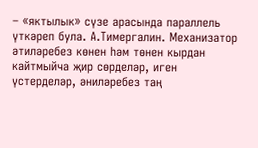– «яктылык» сүзе арасында параллель үткәреп була. А.Тимергалин. Механизатор әтиләребез көнен һәм төнен кырдан кайтмыйча җир сөрделәр, иген үстерделәр, әниләребез таң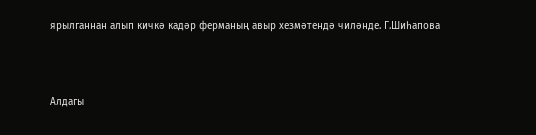ярылганнан алып кичкә кадәр ферманың авыр хезмәтендә чиләнде. Г.Шиһапова



Алдагы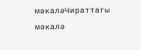мәкаләЧираттагы мәкалә